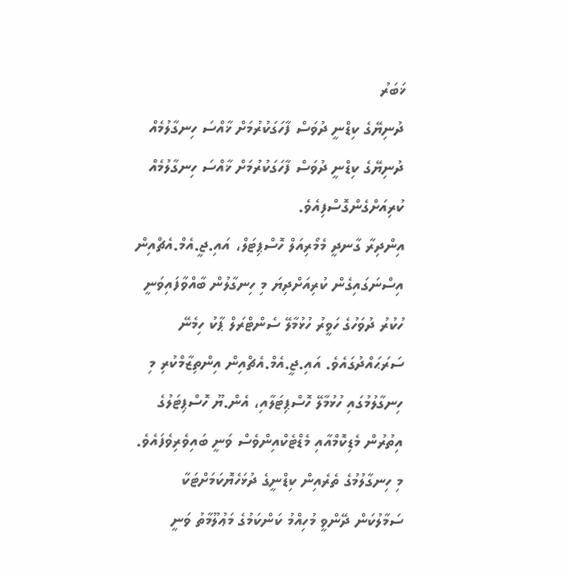ޚަބަރު
ދުނިޔޭގެ ކިޑްނީ ދުވަސް ފާހަގަކުރުމަށް ޚާއްސަ ހިނގާލުމެއް
ދުނިޔޭގެ ކިޑްނީ ދުވަސް ފާހަގަކުރުމަށް ޚާއްސަ ހިނގާލުމެއް ކުރިއަށްގެންގޮސްފިއެވެ.
އިންދިރާ ގާނދީ މެމޯރިއަލް ހޮސްޕިޓަލް، އައި.ޖީ.އެމް.އެޗްއިން އިސްނަގައިގެން ކުރިއަށްދިޔަ މި ހިނގާލުން ބާއްވާފައިވަނީ ހުކުރު ދުވަހުގެ ހަވީރު ހުޅުމާލޭ ސެންޓްރަލް ޕާކު ހިމެނޭ ސަރަޙައްދުގައެވެ. އައި.ޖީ.އެމް.އެޗްއިން އިންތިޒާމްކުރި މި ހިނގާލުމުގައި ހުޅުމާލޭ ހޮސްޕިޓަލާއި، އެން.ޔޫ ހޮސްޕިޓަލުގެ އިތުރުން މެޑިކޮމްއާއި މެޑްޓެކްއިންވެސް ވަނީ ބައިވެރިވެފައެވެ.
މި ހިނގާލުމުގެ ތެރެއިން ކިޑްނީގެ ދުޅަހެޔޮކަމަށްޓަކާ ސަމާލުކަން ދޭންވީ މުހިއްމު ކަންކަމުގެ މަޢުލޫމާތު ވަނީ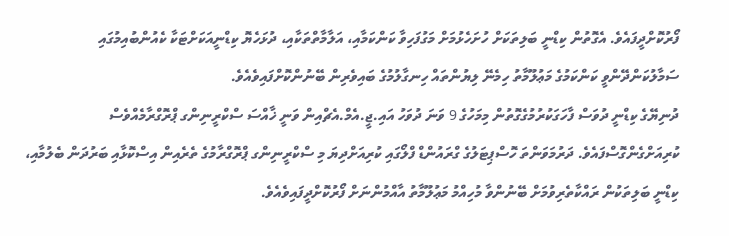ފޯރުކޮށްދީފައެވެ. އެގޮތުން ކިޑްނީ ބަލިތަކަށް ހުށަހެޅުމަށް މަގުފަހިވާ ކަންކަމާއި، އަލާމާތްތަކާއި، ދުޅަހެޔޮ ކިޑްނީއަކަށްޓަކާ ކެއުންބުއިމުގައި ސަމާލުކަންދޭންވީ ކަންކަމުގެ މަޢުލޫމާތު ހިމެނޭ ލިޔުންތައް ހިނގާލުމުގެ ބައިވެރިން ބޭނުންކޮށްފައިވެއެވެ.
ދުނިޔޭގެ ކިޑްނީ ދުވަސް ފާހަގަކުރުމުގެގޮތުން މިމަހުގެ 9 ވަނަ ދުވަހު އައި.ޖީ.އެމް.އެޗްއިން ވަނީ ޚާއްސަ ސްކްރީނިންގ ޕްރޮގްރާމެއްވެސް ކުރިއަށްގެންގޮސްފައެވެ. ދަރުމަވަންތަ ހޮސްޕިޓަލުގެ ގްރައުންޑް ފްލޯގައި ކުރިއަށްދިޔަ މި ސްކްރީނިންގ ޕްރޮގްރާމުގެ ތެރެއިން އިސްކޮޅާއި ބަރުދަން ބެލުމާއި، ކިޑްނީ ބަލިތަކުން ރައްކާތެރިވުމަށް ބޭނުންވާ މުހިއްމު މަޢުލޫމާތު އާއްމުންނަށް ފޯރުކޮށްދީފައިވެއެވެ.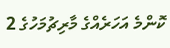ކޮންމެ އަހަރެއްގެ މާރިޗުމަހުގެ 2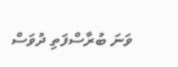ވަނަ ބުރާސްފަތި ދުވަސް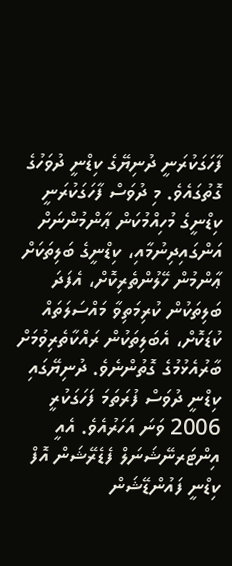ފާހަގަކުރަނީ ދުނިޔޭގެ ކިޑްނީ ދުވަހުގެ ގޮތުގައެވެ. މި ދުވަސް ފާހަގަކުރަނީ ކިޑްނީގެ މުހިއްމުކަން ޢާންމުންނަށް އަންގައިދިނުމާއި، ކިޑްނީގެ ބަލިތަކަށް ޢާންމުން ހޭލުންތެރިކޮށް، އެފަދަ ބަލިތަކުން ކުރިމަތިވާ މައްސަލަތައް ކުޑަކޮށް، އެބަލިތަކުން ރައްކާތެރިވުމަށް ބާރުއެޅުމުގެ ގޮތުންނެވެ. ދުނިޔޭގައި ކިޑްނީ ދުވަސް ފުރަތަމަ ފަހަގަކުރީ 2006 ވަނަ އަހަރުއެވެ. އެއީ އިންޓަރނޭޝަނަލް ފެޑެރޭޝަން އޮފް ކިޑްނީ ފައުންޑޭޝަން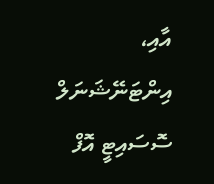އާއި، އިންޓަނޭޝަނަލް ސޮސައިޓީ އޮފް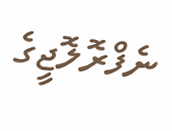ނެފްރޮލޮޖީގެ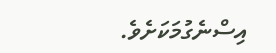އިސްނެގުމަކަށެވެ.